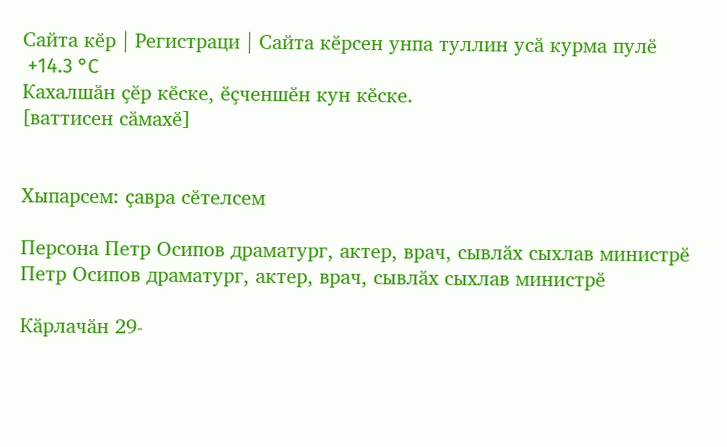Сайта кӗр | Регистраци | Сайта кӗрсен унпа туллин усӑ курма пулӗ
 +14.3 °C
Кахалшӑн ҫӗр кӗске, ӗҫченшӗн кун кӗске.
[ваттисен сӑмахӗ]


Хыпарсем: ҫавра сӗтелсем

Персона Петр Осипов драматург, актер, врач, сывлӑх сыхлав министрӗ
Петр Осипов драматург, актер, врач, сывлӑх сыхлав министрӗ

Кӑрлачӑн 29-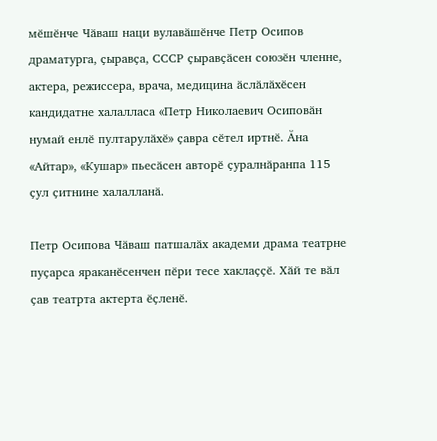мӗшӗнче Чӑваш наци вулавӑшӗнче Петр Осипов драматурга, ҫыравҫа, СССР ҫыравҫӑсен союзӗн членне, актера, режиссера, врача, медицина ӑслӑлӑхӗсен кандидатне халалласа «Петр Николаевич Осиповӑн нумай енлӗ пултарулӑхӗ» ҫавра сӗтел иртнӗ. Ӑна «Айтар», «Кушар» пьесӑсен авторӗ ҫуралнӑранпа 115 ҫул ҫитнине халалланӑ.

Петр Осипова Чӑваш патшалӑх академи драма театрне пуҫарса яраканӗсенчен пӗри тесе хаклаҫҫӗ. Хӑй те вӑл ҫав театрта актерта ӗҫленӗ.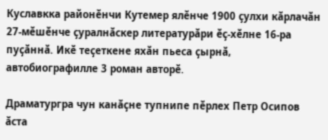Куславкка районӗнчи Кутемер ялӗнче 1900 ҫулхи кӑрлачӑн 27-мӗшӗнче ҫуралнӑскер литературӑри ӗҫ-хӗлне 16-ра пуҫӑннӑ. Икӗ теҫеткене яхӑн пьеса ҫырнӑ, автобиографилле 3 роман авторӗ.

Драматургра чун канӑҫне тупнипе пӗрлех Петр Осипов ӑста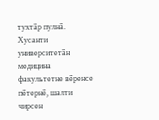тухтӑр пулнӑ. Хусанти университетӑн медицина факультетне вӗренсе пӗтернӗ, шалти чирсен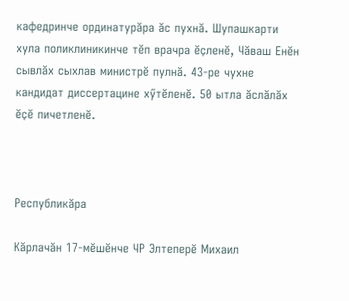кафедринче ординатурӑра ӑс пухнӑ. Шупашкарти хула поликлиникинче тӗп врачра ӗҫленӗ, Чӑваш Енӗн сывлӑх сыхлав министрӗ пулнӑ. 43-ре чухне кандидат диссертацине хӳтӗленӗ. 50 ытла ӑслӑлӑх ӗҫӗ пичетленӗ.



Республикӑра

Кӑрлачӑн 17-мӗшӗнче ЧР Элтеперӗ Михаил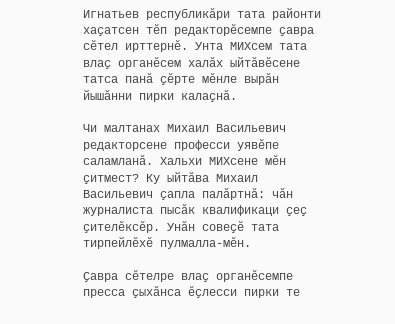Игнатьев республикӑри тата районти хаҫатсен тӗп редакторӗсемпе ҫавра сӗтел ирттернӗ. Унта МИХсем тата влаҫ органӗсем халӑх ыйтӑвӗсене татса панӑ ҫӗрте мӗнле вырӑн йышӑнни пирки калаҫнӑ.

Чи малтанах Михаил Васильевич редакторсене професси уявӗпе саламланӑ. Хальхи МИХсене мӗн ҫитмест? Ку ыйтӑва Михаил Васильевич ҫапла палӑртнӑ: чӑн журналиста пысӑк квалификаци ҫеҫ ҫителӗксӗр. Унӑн совеҫӗ тата тирпейлӗхӗ пулмалла-мӗн.

Ҫавра сӗтелре влаҫ органӗсемпе пресса ҫыхӑнса ӗҫлесси пирки те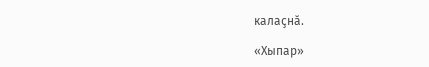калаҫнӑ.

«Хыпар»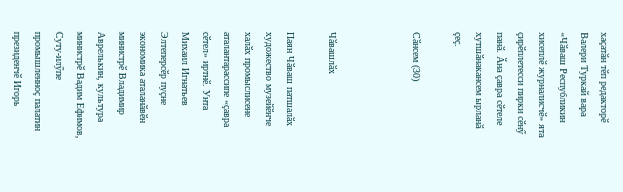хаҫатӑн тӗп редакторӗ Валери Туркай вара «Чӑваш Республикин хисеплӗ журналисчӗ» ята ҫирӗплетесси пирки сӗнӳ панӑ. Ӑна ҫавра сӗтеле хутшӑнакансем ырланӑ ҫеҫ.

Сӑнсем (30)



Чӑвашлӑх

Паян Чӑваш патшалӑх художество музейӗнче халӑх промыслисене аталантарассипе «ҫавра сӗтел» иртнӗ. Унта Михаил Игнатьев Элтеперсӗр пуҫне экономика аталанӑвӗн министрӗ Владимир Аврелькин, культура министрӗ Вадим Ефимов, Суту-илӳпе промышленноҫ палатин президенчӗ Игорь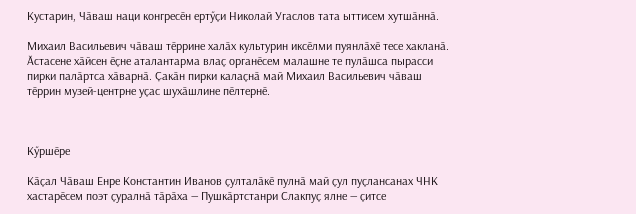Кустарин, Чӑваш наци конгресӗн ертӳҫи Николай Угаслов тата ыттисем хутшӑннӑ.

Михаил Васильевич чӑваш тӗррине халӑх культурин иксӗлми пуянлӑхӗ тесе хакланӑ. Ӑстасене хӑйсен ӗҫне аталантарма влаҫ органӗсем малашне те пулӑшса пырасси пирки палӑртса хӑварнӑ. Ҫакӑн пирки калаҫнӑ май Михаил Васильевич чӑваш тӗррин музей-центрне уҫас шухӑшлине пӗлтернӗ.



Кӳршӗре

Кӑҫал Чӑваш Енре Константин Иванов ҫулталӑкӗ пулнӑ май ҫул пуҫлансанах ЧНК хастарӗсем поэт ҫуралнӑ тӑрӑха — Пушкӑртстанри Слакпуҫ ялне — ҫитсе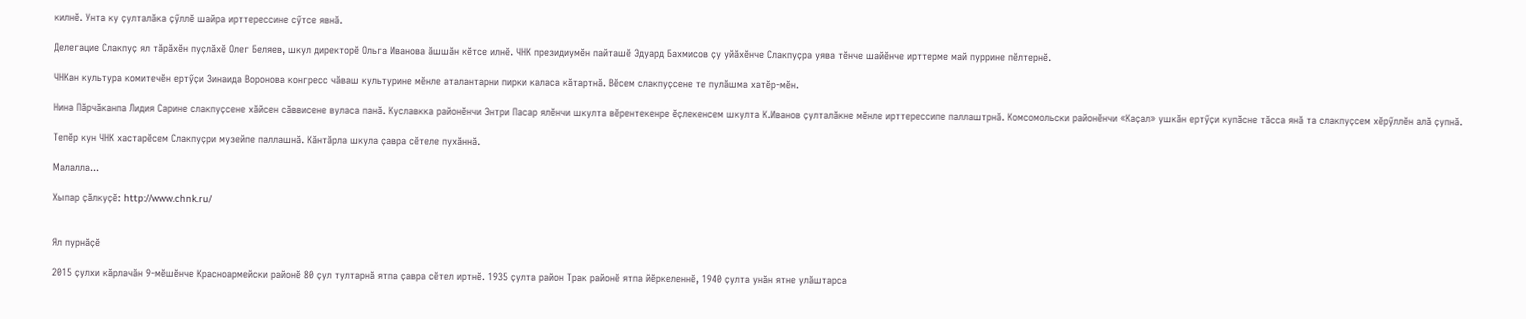килнӗ. Унта ку ҫулталӑка ҫӳллӗ шайра ирттерессине сӳтсе явнӑ.

Делегацие Слакпуҫ ял тӑрӑхӗн пуҫлӑхӗ Олег Беляев, шкул директорӗ Ольга Иванова ӑшшӑн кӗтсе илнӗ. ЧНК президиумӗн пайташӗ Эдуард Бахмисов ҫу уйӑхӗнче Слакпуҫра уява тӗнче шайӗнче ирттерме май пуррине пӗлтернӗ.

ЧНКан культура комитечӗн ертӳҫи Зинаида Воронова конгресс чӑваш культурине мӗнле аталантарни пирки каласа кӑтартнӑ. Вӗсем слакпуҫсене те пулӑшма хатӗр-мӗн.

Нина Пӑрчӑканпа Лидия Сарине слакпуҫсене хӑйсен сӑввисене вуласа панӑ. Куславкка районӗнчи Энтри Пасар ялӗнчи шкулта вӗрентекенре ӗҫлекенсем шкулта К.Иванов ҫулталӑкне мӗнле ирттерессипе паллаштрнӑ. Комсомольски районӗнчи «Каҫал» ушкӑн ертӳҫи купӑсне тӑсса янӑ та слакпуҫсем хӗрӳллӗн алӑ ҫупнӑ.

Тепӗр кун ЧНК хастарӗсем Слакпуҫри музейпе паллашнӑ. Кӑнтӑрла шкула ҫавра сӗтеле пухӑннӑ.

Малалла...

Хыпар ҫӑлкуҫӗ: http://www.chnk.ru/


Ял пурнӑҫӗ

2015 ҫулхи кӑрлачӑн 9-мӗшӗнче Красноармейски районӗ 80 ҫул тултарнӑ ятпа ҫавра сӗтел иртнӗ. 1935 ҫулта район Трак районӗ ятпа йӗркеленнӗ, 1940 ҫулта унӑн ятне улӑштарса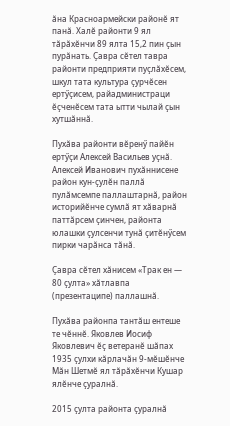ӑна Красноармейски районӗ ят панӑ. Халӗ районти 9 ял тӑрӑхӗнчи 89 ялта 15,2 пин ҫын пурӑнать. Ҫавра сӗтел тавра районти предприяти пуҫлӑхӗсем, шкул тата культура ҫурчӗсен ертӳҫисем, райадминистраци ӗҫченӗсем тата ытти чылай ҫын хутшӑннӑ.

Пухӑва районти вӗренӳ пайӗн ертӳҫи Алексей Васильев уҫнӑ. Алексей Иванович пухӑннисене район кун-ҫулӗн паллӑ пулӑмсемпе паллаштарнӑ, район историйӗнче сумлӑ ят хӑварнӑ паттӑрсем ҫинчен, районта юлашки ҫулсенчи тунӑ ҫитӗнӳсем пирки чарӑнса тӑнӑ.

Ҫавра сӗтел хӑнисем «Трак ен — 80 ҫулта» хӑтлавпа (презентаципе) паллашнӑ.

Пухӑва районпа тантӑш ентеше те чӗннӗ. Яковлев Иосиф Яковлевич ӗҫ ветеранӗ шӑпах 1935 ҫулхи кӑрлачӑн 9-мӗшӗнче Мӑн Шетмӗ ял тӑрӑхӗнчи Кушар ялӗнче ҫуралнӑ.

2015 ҫулта районта ҫуралнӑ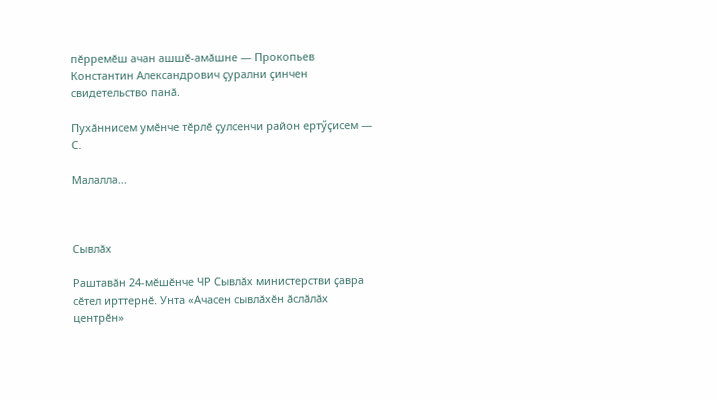пӗрремӗш ачан ашшӗ-амӑшне — Прокопьев Константин Александрович ҫурални ҫинчен свидетельство панӑ.

Пухӑннисем умӗнче тӗрлӗ ҫулсенчи район ертӳҫисем — С.

Малалла...



Сывлӑх

Раштавӑн 24-мӗшӗнче ЧР Сывлӑх министерстви ҫавра сӗтел ирттернӗ. Унта «Ачасен сывлӑхӗн ӑслӑлӑх центрӗн»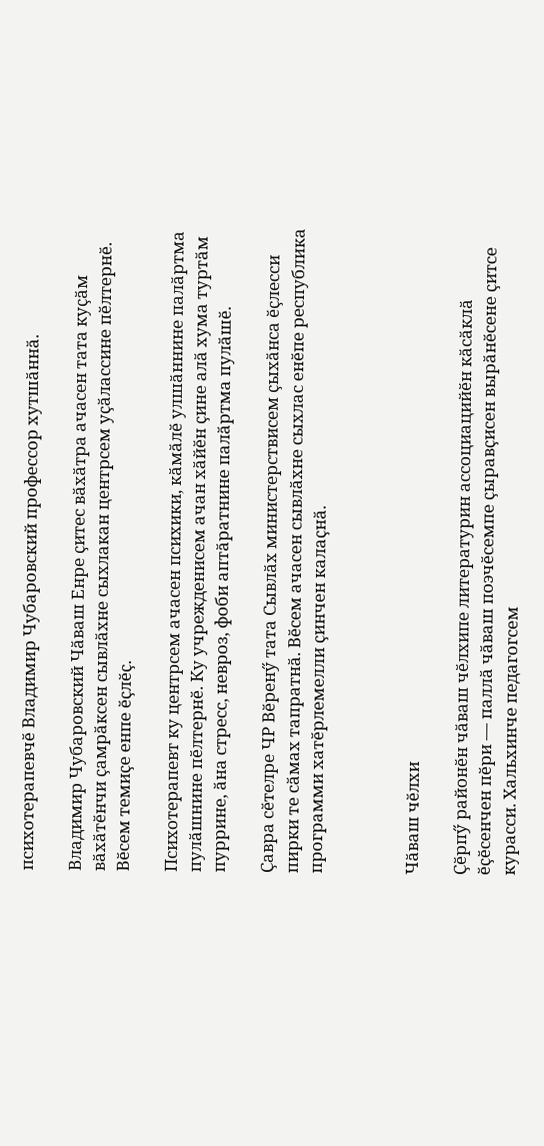психотерапевчӗ Владимир Чубаровский профессор хутшӑннӑ.

Владимир Чубаровский Чӑваш Енре ҫитес вӑхӑтра ачасен тата куҫӑм вӑхӑтӗнчи ҫамрӑксен сывлӑхне сыхлакан центрсем уҫӑлассине пӗлтернӗ. Вӗсем темиҫе енпе ӗҫлӗҫ.

Психотерапевт ку центрсем ачасен психики, кӑмӑлӗ улшӑннине палӑртма пулӑшнине пӗлтернӗ. Ку учрежденисем ачан хӑйӗн ҫине алӑ хума туртӑм пуррине, ӑна стресс, невроз, фоби аптӑратнине палӑртма пулӑшӗ.

Ҫавра сӗтелре ЧР Вӗренӳ тата Сывлӑх министерствисем ҫыхӑнса ӗҫлесси пирки те сӑмах тапратнӑ. Вӗсем ачасен сывлӑхне сыхлас енӗпе республика программи хатӗрлемелли ҫинчен калаҫнӑ.



Чӑваш чӗлхи

Ҫӗрпӳ районӗн чӑваш чӗлхипе литературин ассоциацийӗн кӑсӑклӑ ӗҫӗсенчен пӗри — паллӑ чӑваш поэчӗсемпе ҫыравҫисен вырӑнӗсене ҫитсе курасси. Хальхинче педагогсем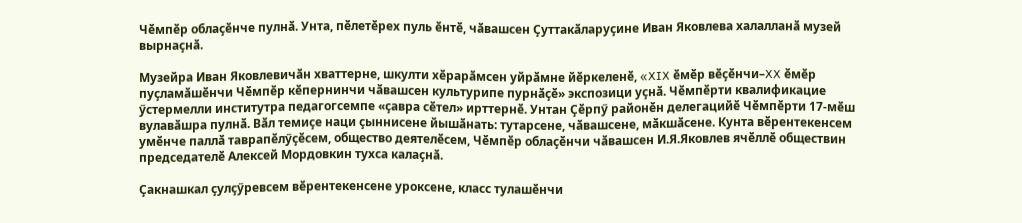Чӗмпӗр облаҫӗнче пулнӑ. Унта, пӗлетӗрех пуль ӗнтӗ, чӑвашсен Ҫуттакӑларуҫине Иван Яковлева халалланӑ музей вырнаҫнӑ.

Музейра Иван Яковлевичӑн хваттерне, шкулти хӗрарӑмсен уйрӑмне йӗркеленӗ, «XIX ӗмӗр вӗҫӗнчи–XX ӗмӗр пуҫламӑшӗнчи Чӗмпӗр кӗпернинчи чӑвашсен культурипе пурнӑҫӗ» экспозици уҫнӑ. Чӗмпӗрти квалификацие ӳстермелли институтра педагогсемпе «ҫавра сӗтел» ирттернӗ. Унтан Ҫӗрпӳ районӗн делегацийӗ Чӗмпӗрти 17-мӗш вулавӑшра пулнӑ. Вӑл темиҫе наци ҫыннисене йышӑнать: тутарсене, чӑвашсене, мӑкшӑсене. Кунта вӗрентекенсем умӗнче паллӑ таврапӗлӳҫӗсем, общество деятелӗсем, Чӗмпӗр облаҫӗнчи чӑвашсен И.Я.Яковлев ячӗллӗ обществин председателӗ Алексей Мордовкин тухса калаҫнӑ.

Ҫакнашкал ҫулҫӳревсем вӗрентекенсене уроксене, класс тулашӗнчи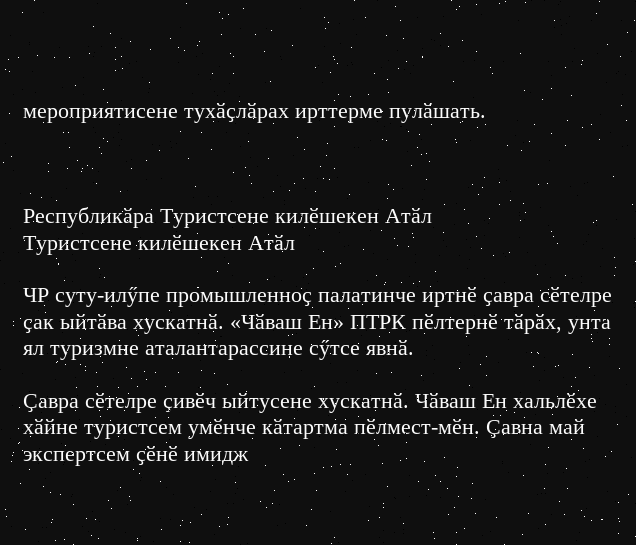мероприятисене тухӑҫлӑрах ирттерме пулӑшать.



Республикӑра Туристсене килӗшекен Атӑл
Туристсене килӗшекен Атӑл

ЧР суту-илӳпе промышленноҫ палатинче иртнӗ ҫавра сӗтелре ҫак ыйтӑва хускатнӑ. «Чӑваш Ен» ПТРК пӗлтернӗ тӑрӑх, унта ял туризмне аталантарассине сӳтсе явнӑ.

Ҫавра сӗтелре ҫивӗч ыйтусене хускатнӑ. Чӑваш Ен хальлӗхе хӑйне туристсем умӗнче кӑтартма пӗлмест-мӗн. Ҫавна май экспертсем ҫӗнӗ имидж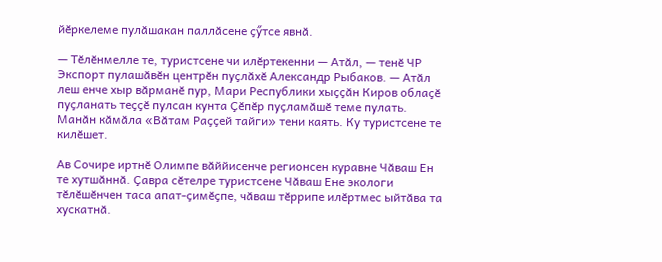йӗркелеме пулӑшакан паллӑсене ҫӳтсе явнӑ.

— Тӗлӗнмелле те, туристсене чи илӗртекенни — Атӑл, — тенӗ ЧР Экспорт пулашӑвӗн центрӗн пуҫлӑхӗ Александр Рыбаков. — Атӑл леш енче хыр вӑрманӗ пур, Мари Республики хыҫҫӑн Киров облаҫӗ пуҫланать теҫҫӗ пулсан кунта Ҫӗпӗр пуҫламӑшӗ теме пулать. Манӑн кӑмӑла «Вӑтам Раҫҫей тайги» тени каять. Ку туристсене те килӗшет.

Ав Сочире иртнӗ Олимпе вӑййисенче регионсен куравне Чӑваш Ен те хутшӑннӑ. Ҫавра сӗтелре туристсене Чӑваш Ене экологи тӗлӗшӗнчен таса апат-ҫимӗҫпе, чӑваш тӗррипе илӗртмес ыйтӑва та хускатнӑ.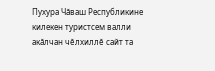Пухура Чӑваш Республикине килекен туристсем валли акӑлчан чӗлхиллӗ сайт та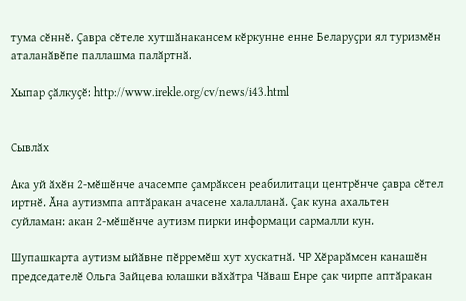тума сӗннӗ. Ҫавра сӗтеле хутшӑнакансем кӗркунне енне Беларуҫри ял туризмӗн аталанӑвӗпе паллашма палӑртнӑ.

Хыпар ҫӑлкуҫӗ: http://www.irekle.org/cv/news/i43.html


Сывлӑх

Ака уй ӑхӗн 2-мӗшӗнче ачасемпе ҫамрӑксен реабилитаци центрӗнче ҫавра сӗтел иртнӗ. Ӑна аутизмпа аптӑракан ачасене халалланӑ. Ҫак куна ахальтен суйламан: акан 2-мӗшӗнче аутизм пирки информаци сармалли кун.

Шупашкарта аутизм ыйӑвне пӗрремӗш хут хускатнӑ. ЧР Хӗрарӑмсен канашӗн председателӗ Ольга Зайцева юлашки вӑхӑтра Чӑваш Енре ҫак чирпе аптӑракан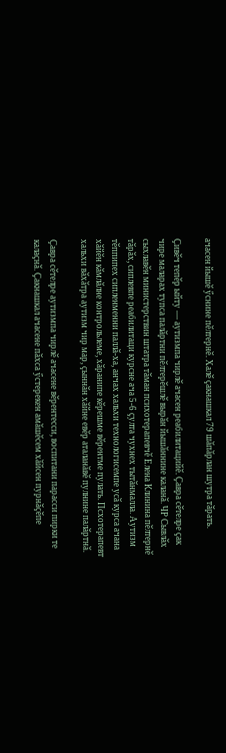ачасен йышӗ ӳснине пӗлтернӗ. Халӗ ҫакнашкал 79 шӑпӑрлан шутра тӑрать.

Ҫивӗч тепӗр ыйту — аутизмпа чирлӗ ачасен реабилитацийӗ. Ҫавра сӗтелре ҫак чире маларах тупса палӑртни пӗлтерӗшлӗ вырӑн йышӑннине каланӑ. ЧР Сывлӑх сыхлавӗн министерствин штатра тӑман психотерапевчӗ Елена Клинина пӗлтернӗ тӑрӑх, сиплевпе реабилитаци курсне ача 5-6 ҫулта чухнех тытӑнмалла. Аутизм тӗппипех сипленменни паллӑ-ха, анчах хальхи технологисемпе усӑ курса ачана хӑйӗн кӑмлӑлне контрольлеме, хӑранипе кӗрешме вӗрентме пулать. Псхотерапевт хальхи вӑхӑтра аутизм чир мар, ҫыннӑн хӑйне евӗр аталанӑвӗ пулнине палӑртнӑ.

Ҫавра сӗтелре аутизмпа чирлӗ ачасене вӗрентесси, воспитани парасси пирки те калаҫнӑ. Ҫакнашкал ачасене пӑхса ӳстерекен амӑшӗсем хӑйсен пурнӑҫӗпе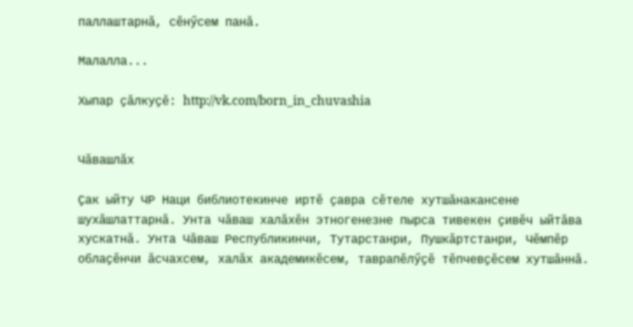паллаштарнӑ, сӗнӳсем панӑ.

Малалла...

Хыпар ҫӑлкуҫӗ: http://vk.com/born_in_chuvashia


Чӑвашлӑх

Ҫак ыйту ЧР Наци библиотекинче иртӗ ҫавра сӗтеле хутшӑнакансене шухӑшлаттарнӑ. Унта чӑваш халӑхӗн этногенезне пырса тивекен ҫивӗч ыйтӑва хускатнӑ. Унта Чӑваш Республикинчи, Тутарстанри, Пушкӑртстанри, Чӗмпӗр облаҫӗнчи ӑсчахсем, халӑх академикӗсем, таврапӗлӳҫӗ тӗпчевҫӗсем хутшӑннӑ.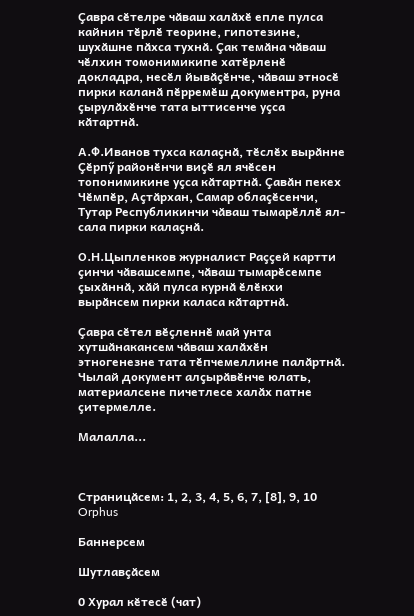Ҫавра сӗтелре чӑваш халӑхӗ епле пулса кайнин тӗрлӗ теорине, гипотезине, шухӑшне пӑхса тухнӑ. Ҫак темӑна чӑваш чӗлхин томонимикипе хатӗрленӗ докладра, несӗл йывӑҫӗнче, чӑваш этносӗ пирки каланӑ пӗрремӗш документра, руна ҫырулӑхӗнче тата ыттисенче уҫса кӑтартнӑ.

А.Ф.Иванов тухса калаҫнӑ, тӗслӗх вырӑнне Ҫӗрпӳ районӗнчи виҫӗ ял ячӗсен топонимикине уҫса кӑтартнӑ. Ҫавӑн пекех Чӗмпӗр, Аҫтӑрхан, Самар облаҫӗсенчи, Тутар Республикинчи чӑваш тымарӗллӗ ял-сала пирки калаҫнӑ.

О.Н.Цыпленков журналист Раҫҫей картти ҫинчи чӑвашсемпе, чӑваш тымарӗсемпе ҫыхӑннӑ, хӑй пулса курнӑ ӗлӗкхи вырӑнсем пирки каласа кӑтартнӑ.

Ҫавра сӗтел вӗҫленнӗ май унта хутшӑнакансем чӑваш халӑхӗн этногенезне тата тӗпчемеллине палӑртнӑ. Чылай документ алҫырӑвӗнче юлать, материалсене пичетлесе халӑх патне ҫитермелле.

Малалла...



Страницӑсем: 1, 2, 3, 4, 5, 6, 7, [8], 9, 10
Orphus

Баннерсем

Шутлавҫӑсем

0 Хурал кӗтесӗ (чат)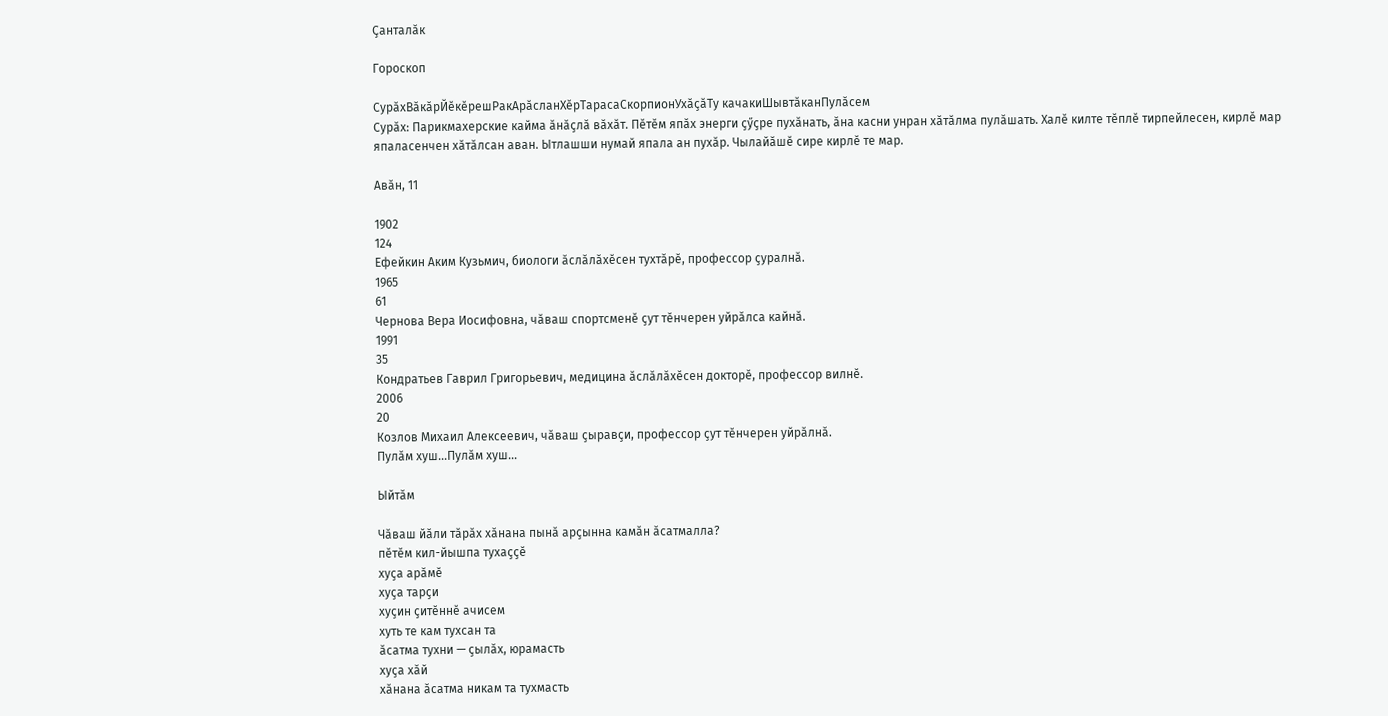Ҫанталӑк

Гороскоп

СурӑхВӑкӑрЙӗкӗрешРакАрӑсланХӗрТарасаСкорпионУхӑҫӑТу качакиШывтӑканПулӑсем
Сурӑх: Парикмахерские кайма ӑнӑҫлӑ вӑхӑт. Пӗтӗм япӑх энерги ҫӳҫре пухӑнать, ӑна касни унран хӑтӑлма пулӑшать. Халӗ килте тӗплӗ тирпейлесен, кирлӗ мар япаласенчен хӑтӑлсан аван. Ытлашши нумай япала ан пухӑр. Чылайӑшӗ сире кирлӗ те мар.

Авӑн, 11

1902
124
Ефейкин Аким Кузьмич, биологи ӑслӑлӑхӗсен тухтӑрӗ, профессор ҫуралнӑ.
1965
61
Чернова Вера Иосифовна, чӑваш спортсменӗ ҫут тӗнчерен уйрӑлса кайнӑ.
1991
35
Кондратьев Гаврил Григорьевич, медицина ӑслӑлӑхӗсен докторӗ, профессор вилнӗ.
2006
20
Козлов Михаил Алексеевич, чӑваш ҫыравҫи, профессор ҫут тӗнчерен уйрӑлнӑ.
Пулӑм хуш...Пулӑм хуш...

Ыйтӑм

Чӑваш йӑли тӑрӑх хӑнана пынӑ арҫынна камӑн ӑсатмалла?
пӗтӗм кил-йышпа тухаҫҫӗ
хуҫа арӑмӗ
хуҫа тарҫи
хуҫин ҫитӗннӗ ачисем
хуть те кам тухсан та
ӑсатма тухни — ҫылӑх, юрамасть
хуҫа хӑй
хӑнана ӑсатма никам та тухмасть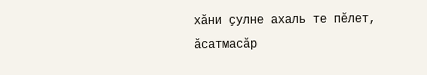хӑни ҫулне ахаль те пӗлет, ӑсатмасӑр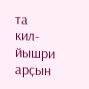та
кил-йышри арҫын